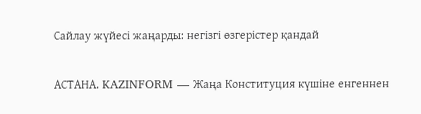Сайлау жүйесі жаңарды: негізгі өзгерістер қандай

АСТАНА. KAZINFORM — Жаңа Конституция күшіне енгеннен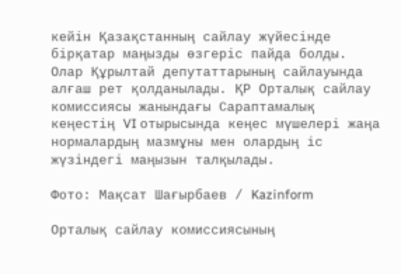кейін Қазақстанның сайлау жүйесінде бірқатар маңызды өзгеріс пайда болды. Олар Құрылтай депутаттарының сайлауында алғаш рет қолданылады. ҚР Орталық сайлау комиссиясы жанындағы Сараптамалық кеңестің VI отырысында кеңес мүшелері жаңа нормалардың мазмұны мен олардың іс жүзіндегі маңызын талқылады.

Фото: Мақсат Шағырбаев / Kazinform

Орталық сайлау комиссиясының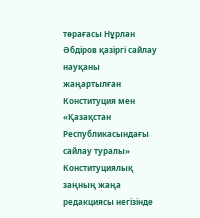төрағасы Нұрлан Әбдіров қазіргі сайлау науқаны жаңартылған Конституция мен «Қазақстан Республикасындағы сайлау туралы» Конституциялық заңның жаңа редакциясы негізінде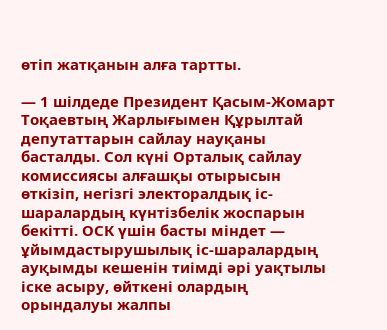өтіп жатқанын алға тартты.

— 1 шілдеде Президент Қасым-Жомарт Тоқаевтың Жарлығымен Құрылтай депутаттарын сайлау науқаны басталды. Сол күні Орталық сайлау комиссиясы алғашқы отырысын өткізіп, негізгі электоралдық іс-шаралардың күнтізбелік жоспарын бекітті. ОСК үшін басты міндет — ұйымдастырушылық іс-шаралардың ауқымды кешенін тиімді әрі уақтылы іске асыру, өйткені олардың орындалуы жалпы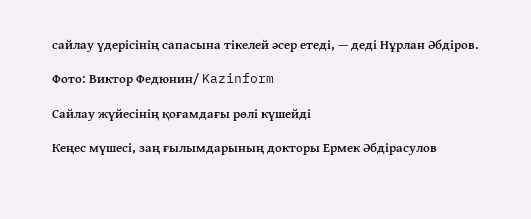сайлау үдерісінің сапасына тікелей әсер етеді, — деді Нұрлан Әбдіров.

Фото: Виктор Федюнин/ Kazinform

Сайлау жүйесінің қоғамдағы рөлі күшейді

Кеңес мүшесі, заң ғылымдарының докторы Ермек Әбдірасулов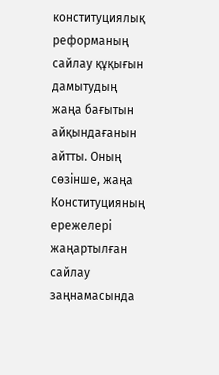конституциялық реформаның сайлау құқығын дамытудың жаңа бағытын айқындағанын айтты. Оның сөзінше, жаңа Конституцияның ережелері жаңартылған сайлау заңнамасында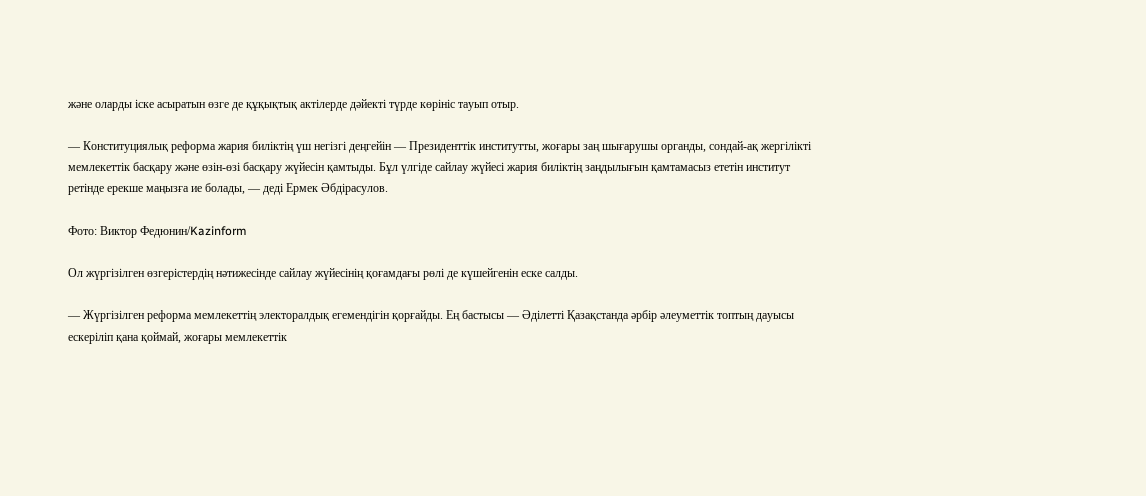және оларды іске асыратын өзге де құқықтық актілерде дәйекті түрде көрініс тауып отыр.

— Конституциялық реформа жария биліктің үш негізгі деңгейін — Президенттік институтты, жоғары заң шығарушы органды, сондай-ақ жергілікті мемлекеттік басқару және өзін-өзі басқару жүйесін қамтыды. Бұл үлгіде сайлау жүйесі жария биліктің заңдылығын қамтамасыз ететін институт ретінде ерекше маңызға ие болады, — деді Ермек Әбдірасулов.

Фото: Виктор Федюнин/Kazinform

Ол жүргізілген өзгерістердің нәтижесінде сайлау жүйесінің қоғамдағы рөлі де күшейгенін еске салды.

— Жүргізілген реформа мемлекеттің электоралдық егемендігін қорғайды. Ең бастысы — Әділетті Қазақстанда әрбір әлеуметтік топтың дауысы ескеріліп қана қоймай, жоғары мемлекеттік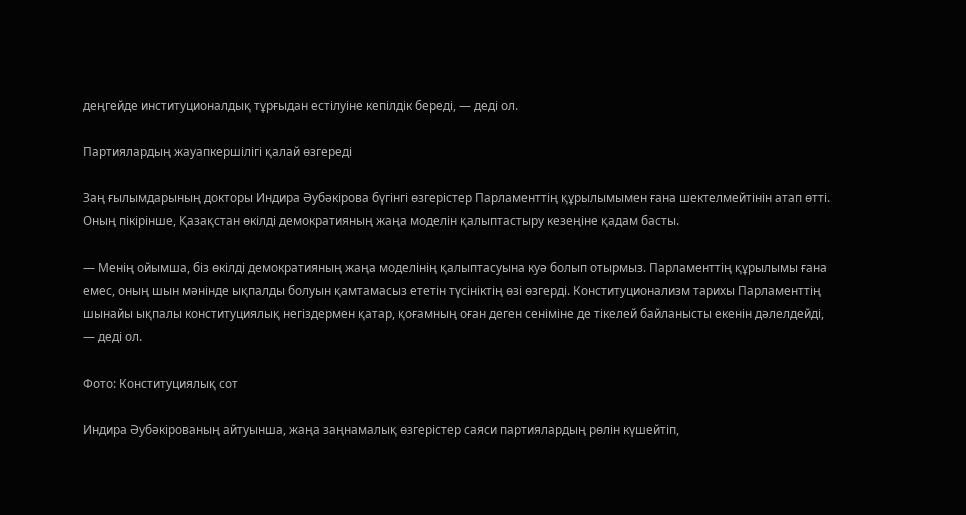деңгейде институционалдық тұрғыдан естілуіне кепілдік береді, — деді ол.

Партиялардың жауапкершілігі қалай өзгереді

Заң ғылымдарының докторы Индира Әубәкірова бүгінгі өзгерістер Парламенттің құрылымымен ғана шектелмейтінін атап өтті. Оның пікірінше, Қазақстан өкілді демократияның жаңа моделін қалыптастыру кезеңіне қадам басты.

— Менің ойымша, біз өкілді демократияның жаңа моделінің қалыптасуына куә болып отырмыз. Парламенттің құрылымы ғана емес, оның шын мәнінде ықпалды болуын қамтамасыз ететін түсініктің өзі өзгерді. Конституционализм тарихы Парламенттің шынайы ықпалы конституциялық негіздермен қатар, қоғамның оған деген сеніміне де тікелей байланысты екенін дәлелдейді, — деді ол.

Фото: Конституциялық сот

Индира Әубәкірованың айтуынша, жаңа заңнамалық өзгерістер саяси партиялардың рөлін күшейтіп,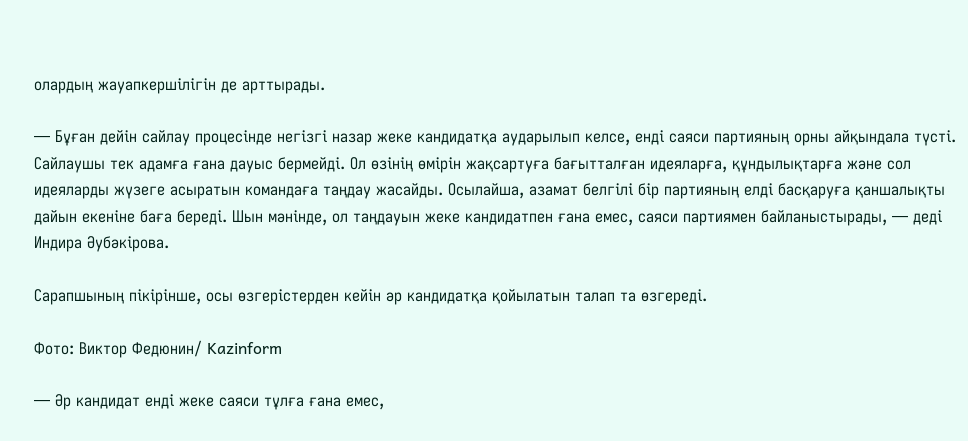олардың жауапкершілігін де арттырады.

— Бұған дейін сайлау процесінде негізгі назар жеке кандидатқа аударылып келсе, енді саяси партияның орны айқындала түсті. Сайлаушы тек адамға ғана дауыс бермейді. Ол өзінің өмірін жақсартуға бағытталған идеяларға, құндылықтарға және сол идеяларды жүзеге асыратын командаға таңдау жасайды. Осылайша, азамат белгілі бір партияның елді басқаруға қаншалықты дайын екеніне баға береді. Шын мәнінде, ол таңдауын жеке кандидатпен ғана емес, саяси партиямен байланыстырады, — деді Индира Әубәкірова.

Сарапшының пікірінше, осы өзгерістерден кейін әр кандидатқа қойылатын талап та өзгереді.

Фото: Виктор Федюнин/ Kazinform

— Әр кандидат енді жеке саяси тұлға ғана емес,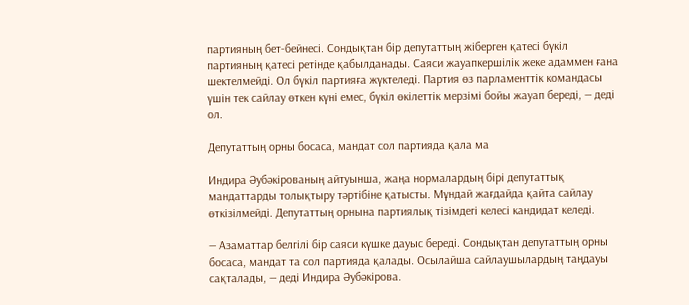партияның бет-бейнесі. Сондықтан бір депутаттың жіберген қатесі бүкіл партияның қатесі ретінде қабылданады. Саяси жауапкершілік жеке адаммен ғана шектелмейді. Ол бүкіл партияға жүктеледі. Партия өз парламенттік командасы үшін тек сайлау өткен күні емес, бүкіл өкілеттік мерзімі бойы жауап береді, — деді ол.

Депутаттың орны босаса, мандат сол партияда қала ма

Индира Әубәкірованың айтуынша, жаңа нормалардың бірі депутаттық мандаттарды толықтыру тәртібіне қатысты. Мұндай жағдайда қайта сайлау өткізілмейді. Депутаттың орнына партиялық тізімдегі келесі кандидат келеді.

— Азаматтар белгілі бір саяси күшке дауыс береді. Сондықтан депутаттың орны босаса, мандат та сол партияда қалады. Осылайша сайлаушылардың таңдауы сақталады, — деді Индира Әубәкірова.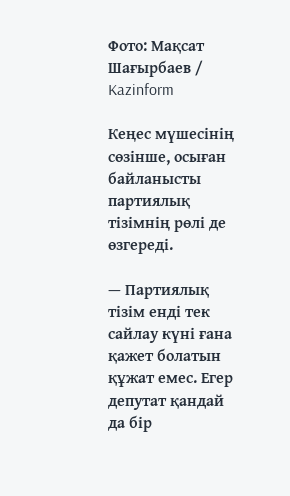Фото: Мақсат Шағырбаев / Kazinform

Кеңес мүшесінің сөзінше, осыған байланысты партиялық тізімнің рөлі де өзгереді.

— Партиялық тізім енді тек сайлау күні ғана қажет болатын құжат емес. Егер депутат қандай да бір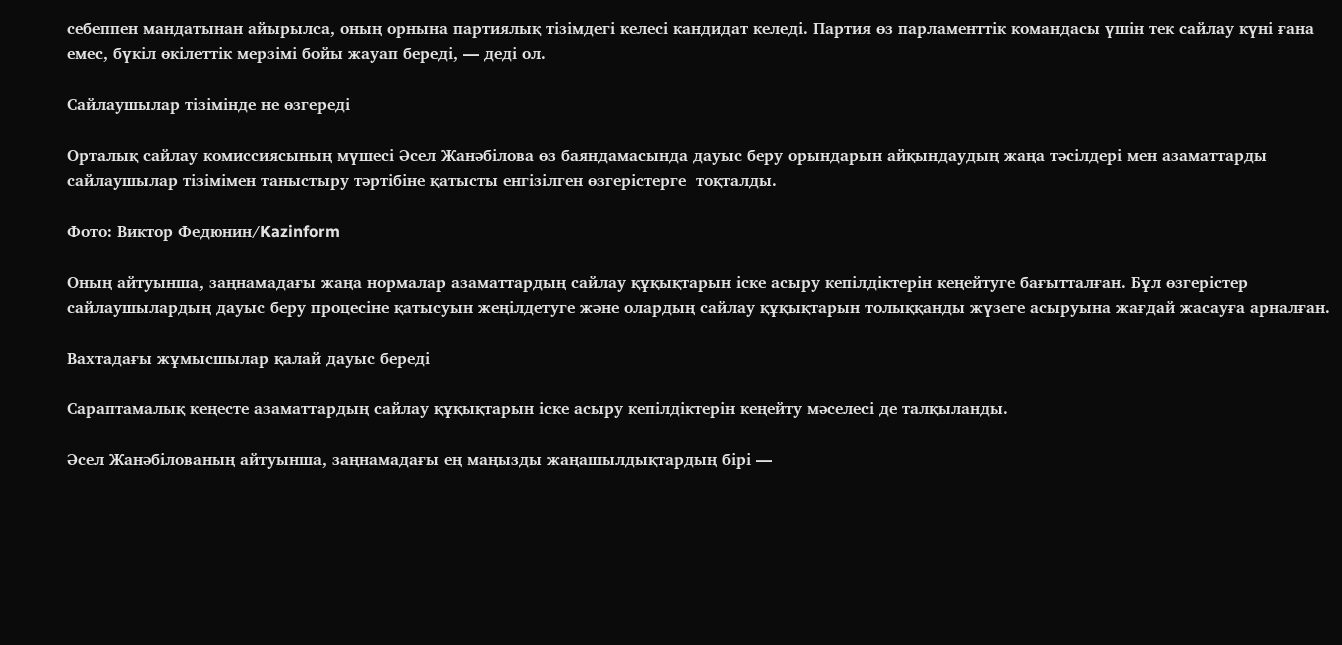себеппен мандатынан айырылса, оның орнына партиялық тізімдегі келесі кандидат келеді. Партия өз парламенттік командасы үшін тек сайлау күні ғана емес, бүкіл өкілеттік мерзімі бойы жауап береді, — деді ол.

Сайлаушылар тізімінде не өзгереді

Орталық сайлау комиссиясының мүшесі Әсел Жанәбілова өз баяндамасында дауыс беру орындарын айқындаудың жаңа тәсілдері мен азаматтарды сайлаушылар тізімімен таныстыру тәртібіне қатысты енгізілген өзгерістерге  тоқталды.

Фото: Виктор Федюнин/Kazinform

Оның айтуынша, заңнамадағы жаңа нормалар азаматтардың сайлау құқықтарын іске асыру кепілдіктерін кеңейтуге бағытталған. Бұл өзгерістер сайлаушылардың дауыс беру процесіне қатысуын жеңілдетуге және олардың сайлау құқықтарын толыққанды жүзеге асыруына жағдай жасауға арналған.

Вахтадағы жұмысшылар қалай дауыс береді

Сараптамалық кеңесте азаматтардың сайлау құқықтарын іске асыру кепілдіктерін кеңейту мәселесі де талқыланды.

Әсел Жанәбілованың айтуынша, заңнамадағы ең маңызды жаңашылдықтардың бірі —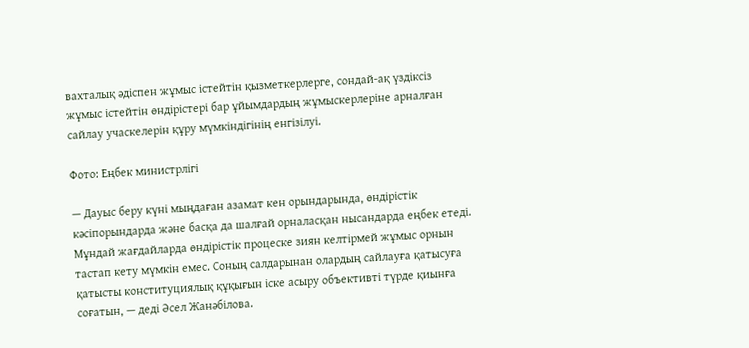вахталық әдіспен жұмыс істейтін қызметкерлерге, сондай-ақ үздіксіз жұмыс істейтін өндірістері бар ұйымдардың жұмыскерлеріне арналған сайлау учаскелерін құру мүмкіндігінің енгізілуі.

Фото: Еңбек министрлігі

— Дауыс беру күні мыңдаған азамат кен орындарында, өндірістік кәсіпорындарда және басқа да шалғай орналасқан нысандарда еңбек етеді. Мұндай жағдайларда өндірістік процеске зиян келтірмей жұмыс орнын тастап кету мүмкін емес. Соның салдарынан олардың сайлауға қатысуға қатысты конституциялық құқығын іске асыру объективті түрде қиынға соғатын, — деді Әсел Жанәбілова.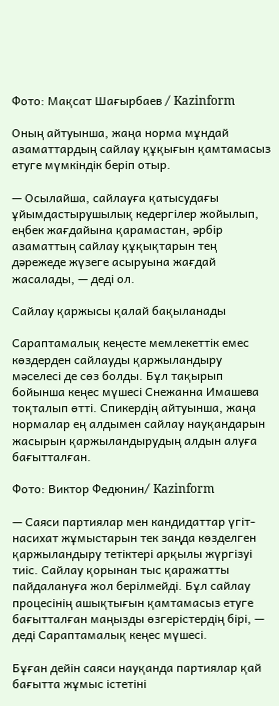Фото: Мақсат Шағырбаев / Kazinform

Оның айтуынша, жаңа норма мұндай азаматтардың сайлау құқығын қамтамасыз етуге мүмкіндік беріп отыр.

— Осылайша, сайлауға қатысудағы ұйымдастырушылық кедергілер жойылып, еңбек жағдайына қарамастан, әрбір азаматтың сайлау құқықтарын тең дәрежеде жүзеге асыруына жағдай жасалады, — деді ол.

Сайлау қаржысы қалай бақыланады

Сараптамалық кеңесте мемлекеттік емес көздерден сайлауды қаржыландыру мәселесі де сөз болды. Бұл тақырып бойынша кеңес мүшесі Снежанна Имашева тоқталып өтті. Спикердің айтуынша, жаңа нормалар ең алдымен сайлау науқандарын жасырын қаржыландырудың алдын алуға бағытталған.

Фото: Виктор Федюнин/ Kazinform

— Саяси партиялар мен кандидаттар үгіт-насихат жұмыстарын тек заңда көзделген қаржыландыру тетіктері арқылы жүргізуі тиіс. Сайлау қорынан тыс қаражатты пайдалануға жол берілмейді. Бұл сайлау процесінің ашықтығын қамтамасыз етуге бағытталған маңызды өзгерістердің бірі, — деді Сараптамалық кеңес мүшесі.

Бұған дейін саяси науқанда партиялар қай бағытта жұмыс істетіні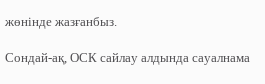жөнінде жазғанбыз.

Сондай-ақ, ОСК сайлау алдында сауалнама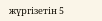жүргізетін 5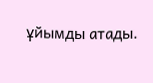ұйымды атады.